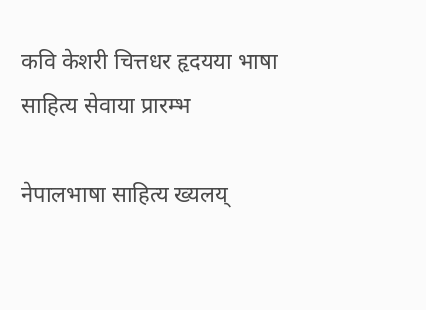कवि केशरी चित्तधर हृदयया भाषा साहित्य सेवाया प्रारम्भ

नेपालभाषा साहित्य ख्यलय्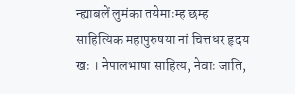न्ह्याबलें लुमंका तयेमाःम्ह छम्ह साहित्यिक महापुरुषया नां चित्तधर हृदय खः । नेपालभाषा साहित्य, नेवाः जाति,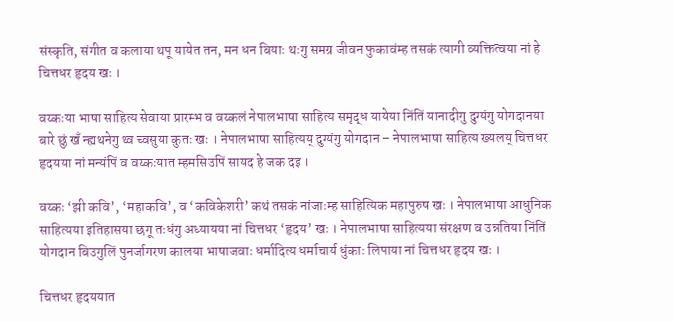संस्कृति, संगीत व कलाया थपू यायेत तन, मन धन बियाः थःगु समग्र जीवन फुकावंम्ह तसकं त्यागी व्यक्तित्वया नां हे चित्तधर हृदय खः ।

वय्कःया भाषा साहित्य सेवाया प्रारम्भ व वय्कलं नेपालभाषा साहित्य समृद्ध यायेया निंतिं यानादीगु दुग्यंगु योगदानया बारे छुं खँ न्ह्यथनेगु थ्व च्वसुया कुतः खः । नेपालभाषा साहित्यय् दुग्यंगु योगदान – नेपालभाषा साहित्य ख्यलय् चित्तधर हृदयया नां मन्यंपिं व वय्कःयात म्हमसिउपिं सायद हे जक दइ ।

वय्कः ‘झी कवि’, ‘महाकवि’, व ‘कविकेशरी’ कथं तसकं नांजाःम्ह साहित्यिक महापुरुष खः । नेपालभाषा आधुनिक साहित्यया इतिहासया छगू तःधंगु अध्यायया नां चित्तधर ‘हृदय’ खः । नेपालभाषा साहित्यया संरक्षण व उन्नतिया निंतिं योगदान बिउगुलिं पुनर्जागरण कालया भाषाजवाः धर्मादित्य धर्माचार्य धुंकाः लिपाया नां चित्तधर हृदय खः ।

चित्तधर हृदययात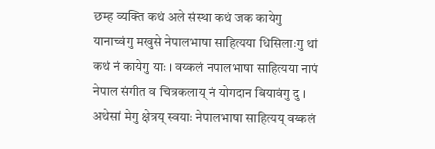छम्ह व्यक्ति कथं अले संस्था कथं जक कायेगु यानाच्वंगु मखुसे नेपालभाषा साहित्यया धिसिलाःगु थां कथं नं कायेगु याः । वय्कलं नपालभाषा साहित्यया नापं नेपाल संगीत व चित्रकलाय् नं योगदान बियावंगु दु । अथेसां मेगु क्षेत्रय् स्वयाः नेपालभाषा साहित्यय् वय्कलं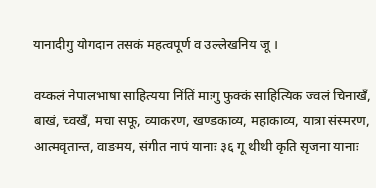यानादीगु योगदान तसकं महत्वपूर्ण व उल्लेखनिय जू ।

वय्कलं नेपालभाषा साहित्यया निंतिं माःगु फुक्कं साहित्यिक ज्वलं चिनाखँ, बाखं, च्वखँ, मचा सफू, व्याकरण, खण्डकाव्य, महाकाव्य, यात्रा संस्मरण, आत्मवृतान्त, वाङमय, संगीत नापं यानाः ३६ गू थीथी कृति सृजना यानाः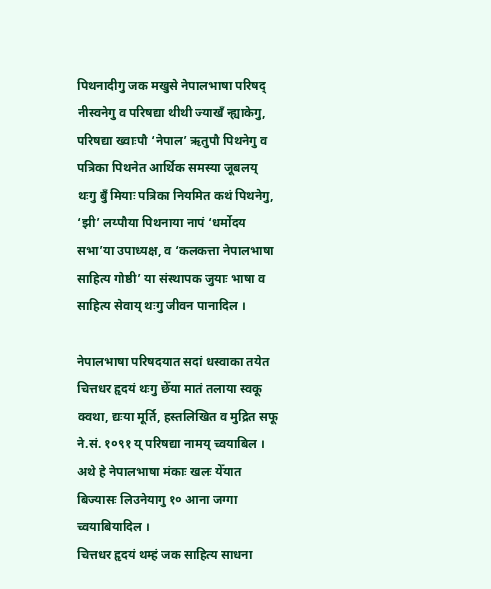पिथनादीगु जक मखुसे नेपालभाषा परिषद् नीस्वनेगु व परिषद्या थीथी ज्याखँ न्ह्याकेगु, परिषद्या ख्वाःपौ ‘नेपाल’ ऋतुपौ पिथनेगु व पत्रिका पिथनेत आर्थिक समस्या जूबलय् थःगु बुँ मियाः पत्रिका नियमित कथं पिथनेगु, ‘झी’ लय्पौया पिथनाया नापं ‘धर्मोदय सभा’या उपाध्यक्ष, व ‘कलकत्ता नेपालभाषा साहित्य गोष्ठी’ या संस्थापक जुयाः भाषा व साहित्य सेवाय् थःगु जीवन पानादिल ।

नेपालभाषा परिषदयात सदां धस्वाका तयेत चित्तधर हृदयं थःगु छेँया मातं तलाया स्वकू क्वथा, द्यःया मूर्ति, हस्तलिखित व मुद्रित सफू ने.सं. १०९१ य् परिषद्या नामय् च्वयाबिल । अथे हे नेपालभाषा मंकाः खलः येँयात बिज्यासः लिउनेयागु १० आना जग्गा च्वयाबियादिल ।
चित्तधर हृदयं थम्हं जक साहित्य साधना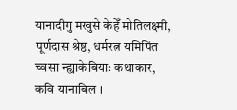यानादीगु मखुसे केहेँ मोतिलक्ष्मी, पूर्णदास श्रेष्ठ, धर्मरत्न यमिपिंत च्वसा न्ह्याकेबियाः कथाकार, कवि यानाबिल ।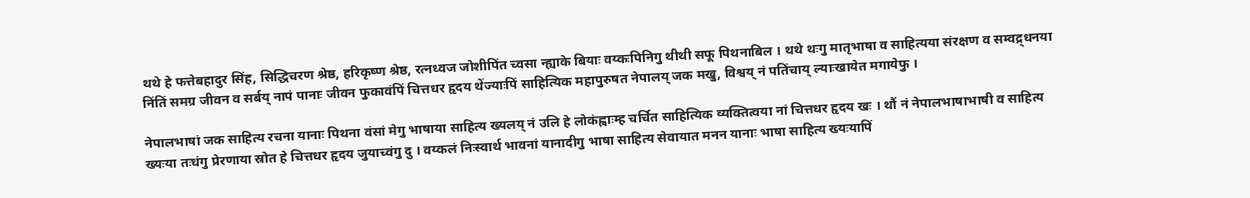थथे हे फत्तेबहादुर सिंह, सिद्धिचरण श्रेष्ठ, हरिकृष्ण श्रेष्ठ, रत्नध्वज जोशीपिंत च्वसा न्ह्याके बियाः वय्कःपिनिगु थीथी सफू पिथनाबिल । थथे थःगु मातृभाषा व साहित्यया संरक्षण व सम्वद्र्धनया निंतिं समग्र जीवन व सर्बय् नापं पानाः जीवन फुकावंपिं चित्तधर हृदय थेंज्याःपिं साहित्यिक महापुरुषत नेपालय् जक मखु, विश्वय् नं पतिंचाय् ल्याःखायेत मगायेफु ।

नेपालभाषां जक साहित्य रचना यानाः पिथना वंसां मेगु भाषाया साहित्य ख्यलय् नं उलि हे लोकंह्वाःम्ह चर्चित साहित्यिक व्यक्तित्वया नां चित्तधर हृदय खः । थौं नं नेपालभाषाभाषी व साहित्य ख्यःया तःधंगु प्रेरणाया स्रोत हे चित्तधर हृदय जुयाच्वंगु दु । वय्कलं निःस्वार्थ भावनां यानादीगु भाषा साहित्य सेवायात मनन यानाः भाषा साहित्य ख्यःयापिं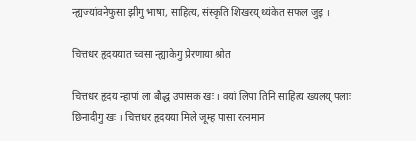न्ह्यज्यांवनेफुसा झीगु भाषा, साहित्य, संस्कृति शिखरय् थ्यंकेत सफल जुइ ।

चित्तधर हृदययात च्वसा न्ह्याकेगु प्रेरणाया श्रोत

चित्तधर हृदय न्हापां ला बौद्ध उपासक खः । वयां लिपा तिनि साहित्य ख्यलय् पलाः छिनादीगु खः । चित्तधर हृदयया मिले जूम्ह पासा रत्नमान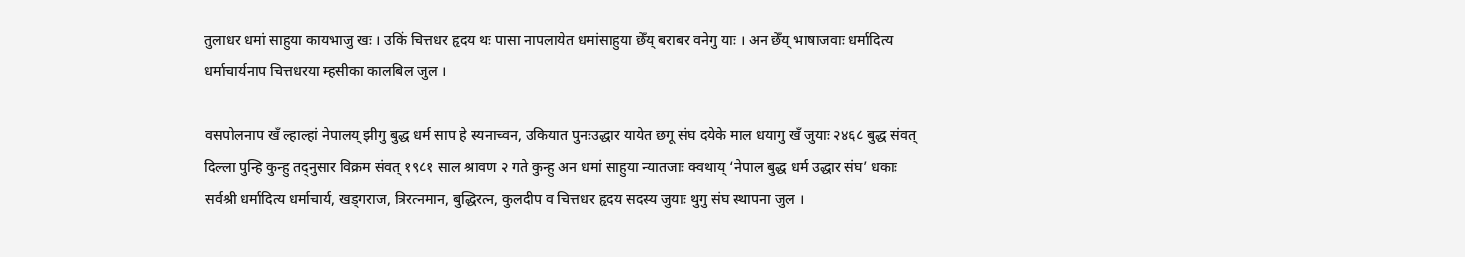तुलाधर धमां साहुया कायभाजु खः । उकिं चित्तधर हृदय थः पासा नापलायेत धमांसाहुया छेँय् बराबर वनेगु याः । अन छेँय् भाषाजवाः धर्मादित्य धर्माचार्यनाप चित्तधरया म्हसीका कालबिल जुल ।

वसपोलनाप खँ ल्हाल्हां नेपालय् झीगु बुद्ध धर्म साप हे स्यनाच्वन, उकियात पुनःउद्धार यायेत छगू संघ दयेके माल धयागु खँ जुयाः २४६८ बुद्ध संवत् दिल्ला पुन्हि कुन्हु तद्नुसार विक्रम संवत् १९८१ साल श्रावण २ गते कुन्हु अन धमां साहुया न्यातजाः क्वथाय् ‘नेपाल बुद्ध धर्म उद्धार संघ’ धकाः सर्वश्री धर्मादित्य धर्माचार्य, खड्गराज, त्रिरत्नमान, बुद्धिरत्न, कुलदीप व चित्तधर हृदय सदस्य जुयाः थुगु संघ स्थापना जुल ।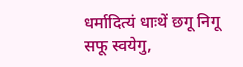धर्मादित्यं धाःथें छगू निगू सफू स्वयेगु,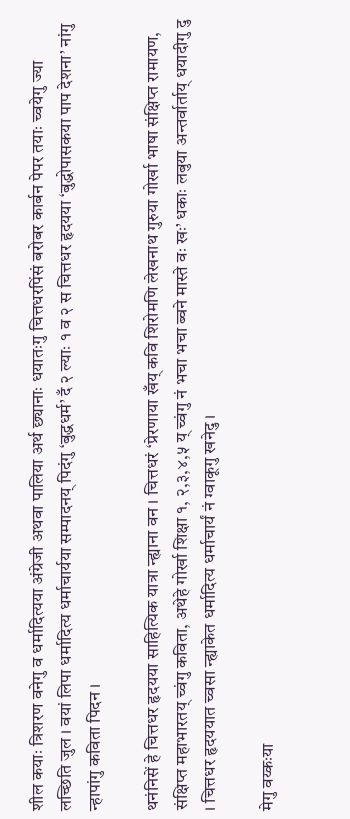शील कयाः त्रिशरण वनेगु व धर्मादित्यया अंग्रेजी अथवा पालिया अर्थ छ्यानाः धयातःगु चित्तधरपिंसं बरोबर कार्बन पेपर तयाः च्वयेगु ज्या लच्छिति जुल । वयां लिपा धर्मादित्य धर्माचार्यया सम्पादनय् पिदंगु ‘बुद्धधर्म’ दँ २ ल्याः १ व २ स चित्तधर हृदयया ‘बुद्धोपासकया पाप देशना’ नांगु न्हापांगु कविता पिदन ।

थनंनिसें हे चित्तधर हृदयया साहित्यिक यात्रा न्ह्याना वन । चित्तधरं ‘प्रेरणाया खँय् कवि शिरोमणि लेखनाथ गुरुया गोर्खा भाषा संक्षिप्त रामायण, संक्षिप्त महाभारतय् च्वंगु कविता, अथेहे गोर्खा शिक्षा १, २,३,४,५ य् च्वंगु नं भचा भचा ब्वने मास्ते वः खः’ धकाः लबुया अन्तर्वार्ताय् धयादीगु दु । चित्तधर हृदययात च्वसा न्ह्याकेत धर्मादित्य धर्माचार्यं नं ग्वाकूगु खनेदु ।

मेगु वय्कःया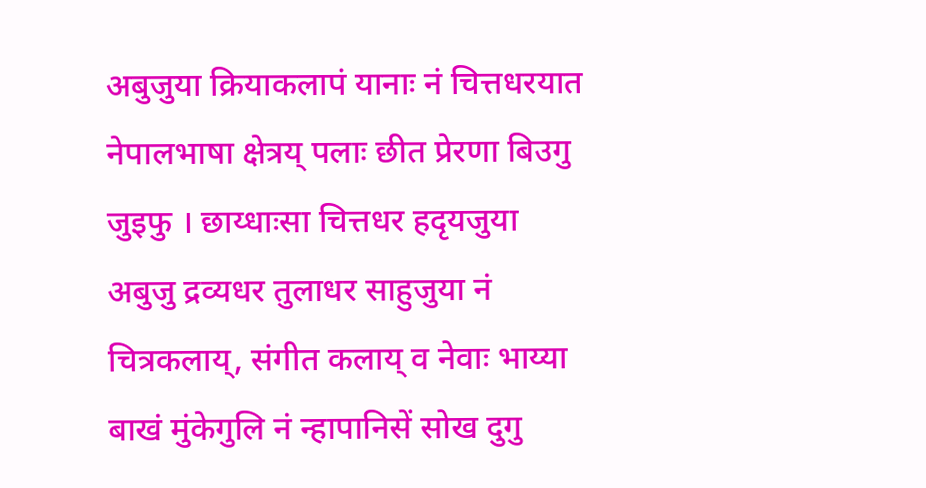अबुजुया क्रियाकलापं यानाः नं चित्तधरयात नेपालभाषा क्षेत्रय् पलाः छीत प्रेरणा बिउगु जुइफु । छाय्धाःसा चित्तधर हदृयजुया अबुजु द्रव्यधर तुलाधर साहुजुया नं चित्रकलाय्, संगीत कलाय् व नेवाः भाय्या बाखं मुंकेगुलि नं न्हापानिसें सोख दुगु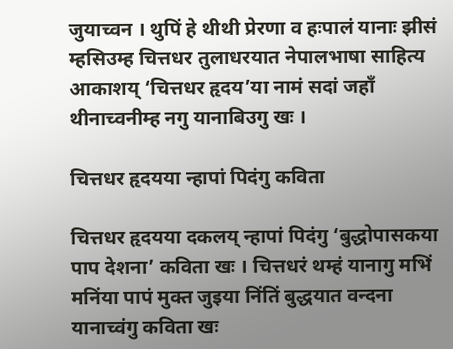जुयाच्वन । थुपिं हे थीथी प्रेरणा व हःपालं यानाः झीसं म्हसिउम्ह चित्तधर तुलाधरयात नेपालभाषा साहित्य आकाशय् ‘चित्तधर हृदय’या नामं सदां जहाँ थीनाच्वनीम्ह नगु यानाबिउगु खः ।

चित्तधर हृदयया न्हापां पिदंगु कविता

चित्तधर हृदयया दकलय् न्हापां पिदंगु ‘बुद्धोपासकया पाप देशना’ कविता खः । चित्तधरं थम्हं यानागु मभिं मनिंया पापं मुक्त जुइया निंतिं बुद्धयात वन्दना यानाच्वंगु कविता खः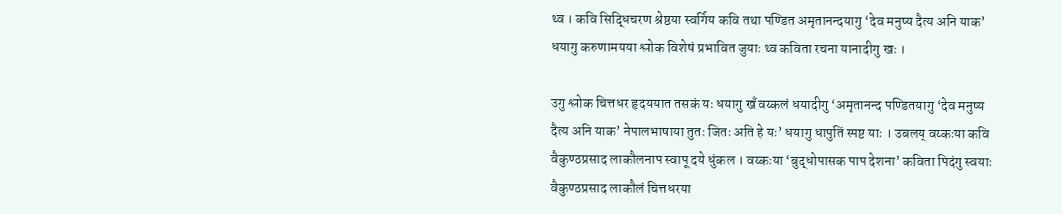थ्व । कवि सिद्धिचरण श्रेष्ठया स्वर्गिय कवि तथा पण्डित अमृतानन्दयागु ‘देव मनुष्य दैत्य अनि याक’ धयागु करुणामयया श्लोक विशेषं प्रभावित जुयाः थ्व कविता रचना यानादीगु खः ।

उगु श्लोक चित्तधर हृदययात तसकं यः धयागु खँ वय्कलं धयादीगु ‘अमृतानन्द पण्डितयागु ‘देव मनुष्य दैत्य अनि याक’ नेपालभाषाया तुतः जितः अति हे यः’ धयागु धापुतिं स्पष्ट याः । उबलय् वय्कःया कवि वैकुण्ठप्रसाद लाकौलनाप स्वापू दये धुंकल । वय्कःया ‘बुद्धोपासक पाप देशना’ कविता पिदंगु स्वयाः वैकुण्ठप्रसाद लाकौलं चित्तधरया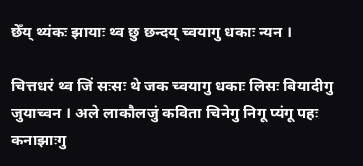छेँय् थ्यंकः झायाः थ्व छु छन्दय् च्वयागु धकाः न्यन ।

चित्तधरं थ्व जिं सःसः थे जक च्वयागु धकाः लिसः बियादीगु जुयाच्वन । अले लाकौलजुं कविता चिनेगु निगू प्यंगू पहः कनाझाःगु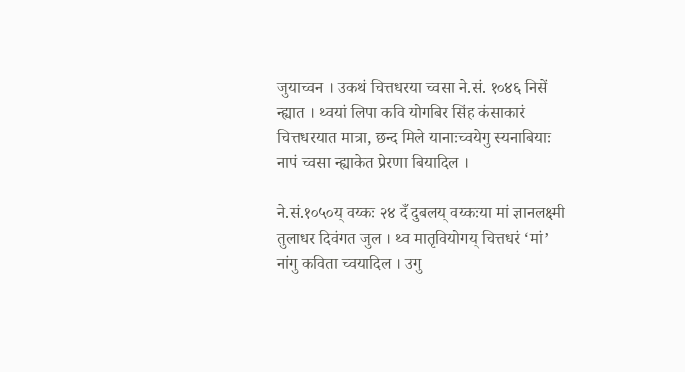जुयाच्वन । उकथं चित्तधरया च्वसा ने.सं. १०४६ निसें न्ह्यात । थ्वयां लिपा कवि योगबिर सिंह कंसाकारं चित्तधरयात मात्रा, छन्द मिले यानाःच्वयेगु स्यनाबियाः नापं च्वसा न्ह्याकेत प्रेरणा बियादिल ।

ने.सं.१०५०य् वय्कः २४ दँ दुबलय् वय्कःया मां ज्ञानलक्ष्मी तुलाधर दिवंगत जुल । थ्व मातृवियोगय् चित्तधरं ‘मां’ नांगु कविता च्वयादिल । उगु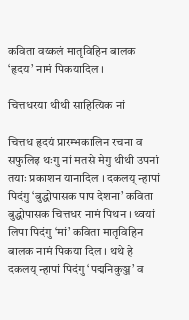कविता वय्कलं मातृविहिन बालक ‘हृदय’ नामं पिकयादिल ।

चित्तधरया थीथी साहित्यिक नां

चित्तध हृदयं प्रारम्भकालिन रचना व सफुलिइ थःगु नां मतसे मेगु थीथी उपनां तयाः प्रकाशन यानादिल । दकलय् न्हापां पिदंगु ‘बुद्धोपासक पाप देशना’ कविता बुद्धोपासक चित्तधर नामं पिथन । थ्वयां लिपा पिदंगु ‘मां’ कविता मातृविहिन बालक नामं पिकया दिल । थथे हे दकलय् न्हापां पिदंगु ‘पद्मनिकुञ्ज’ व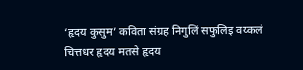‘हृदय कुसुम’ कविता संग्रह निगुलिं सफुलिइ वय्कलं चित्तधर हृदय मतसे हृदय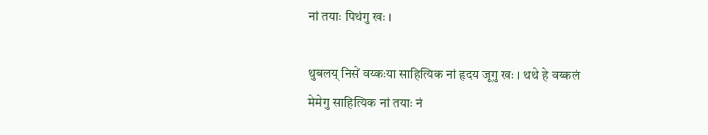नां तयाः पिथंगु खः ।

थुबलय् निसें वय्कःया साहित्यिक नां हृदय जूगु खः । थथे हे वय्कलं मेमेगु साहित्यिक नां तयाः नं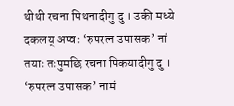थीथी रचना पिथनादीगु दु । उकी मध्ये दकलय् अप्वः ‘रुपरत्न उपासक’ नां तयाः तःपुमछि रचना पिकयादीगु दु । ‘रुपरत्न उपासक’ नामं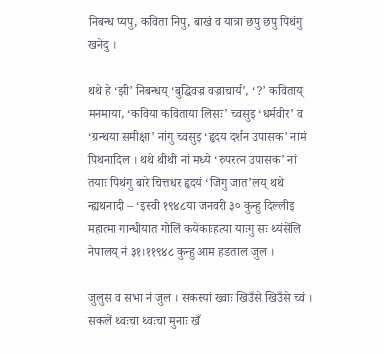निबन्ध प्यपु, कविता निपु, बाखं व यात्रा छपु छपु पिथंगु खनेदु ।

थथे हे ‘झी’ निबन्धय् ‘बुद्धिवज्र वज्राचार्य’, ‘?’ कविताय् मनमाया, ‘कविया कविताया लिसः’ च्वसुइ ‘धर्मवीर’ व ‘ग्रन्थया समीक्षा’ नांगु च्वसुइ ‘हृदय दर्शन उपासक’ नामं पिथनादिल । थथे थीथी नां मध्ये ‘रुपरत्न उपासक’ नां तयाः पिथंगु बारे चित्तधर हृदयं ‘जिगु जात’लय् थथे न्ह्यथनादी – ‘इस्वी १९४८या जनवरी ३० कुन्हु दिल्लीइ महात्मा गान्धीयात गोलिं कयेकाःहत्या याःगु सः थ्यंसेंलि नेपालय् नं ३१।११९४८ कुन्हु आम हडताल जुल ।

जुलुस व सभा नं जुल । सकस्यां ख्वाः खिउँसे खिउँसे च्वं । सकलें थ्वःचा थ्वःचा मुनाः खँ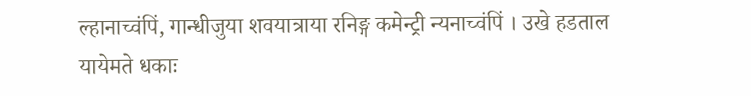ल्हानाच्वंपिं, गान्धीजुया शवयात्राया रनिङ्ग कमेन्ट्री न्यनाच्वंपिं । उखे हडताल यायेमते धकाः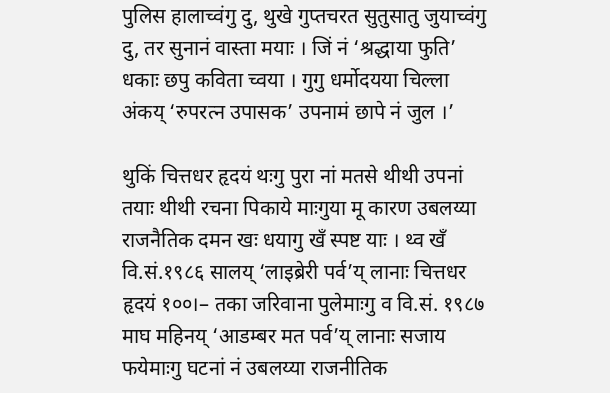पुलिस हालाच्वंगु दु, थुखे गुप्तचरत सुतुसातु जुयाच्वंगु दु, तर सुनानं वास्ता मयाः । जिं नं ‘श्रद्धाया फुति’ धकाः छपु कविता च्वया । गुगु धर्मोदयया चिल्ला अंकय् ‘रुपरत्न उपासक’ उपनामं छापे नं जुल ।’

थुकिं चित्तधर हृदयं थःगु पुरा नां मतसे थीथी उपनां तयाः थीथी रचना पिकाये माःगुया मू कारण उबलय्या राजनैतिक दमन खः धयागु खँ स्पष्ट याः । थ्व खँ वि.सं.१९८६ सालय् ‘लाइब्रेरी पर्व’य् लानाः चित्तधर हृदयं १००।– तका जरिवाना पुलेमाःगु व वि.सं. १९८७ माघ महिनय् ‘आडम्बर मत पर्व’य् लानाः सजाय फयेमाःगु घटनां नं उबलय्या राजनीतिक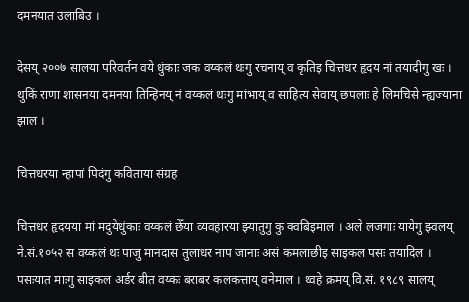दमनयात उलाबिउ ।

देसय् २००७ सालया परिवर्तन वये धुंकाः जक वय्कलं थःगु रचनाय् व कृतिइ चित्तधर हृदय नां तयादीगु खः । थुकिं राणा शासनया दमनया तिन्हिनय् नं वय्कलं थःगु मांभाय् व साहित्य सेवाय् छपलाः हे लिमचिसे न्ह्यज्याना झाल ।

चित्तधरया न्हापां पिदंगु कविताया संग्रह

चित्तधर हृदयया मां मदुयेधुंकाः वय्कलं छेँया व्यवहारया झ्यातुगु कु क्वबिइमाल । अले लजगाः यायेगु झ्वलय् ने.सं.१०५२ स वय्कलं थः पाजु मानदास तुलाधर नाप जानाः असं कमलाछीइ साइकल पसः तयादिल । पसःयात माःगु साइकल अर्डर बीत वय्कः बराबर कलकत्ताय् वनेमाल । थ्वहे क्रमय् वि.सं. १९८९ सालय्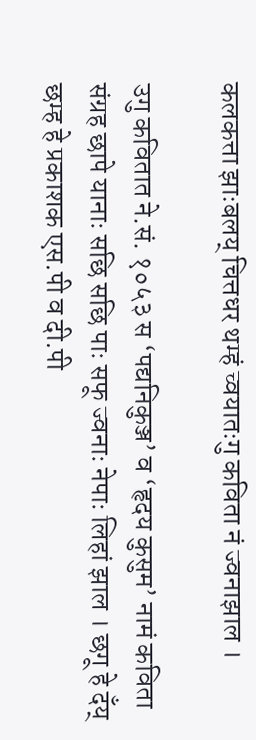कलकत्ता झाःबलय् चित्तधर थम्हं च्वयातःगु कविता नं ज्वनाझाल ।

उगु कवितात ने.सं. १०५३ स ‘पद्यनिकुञ्ज’ व ‘हृदय कुसुम’ नामं कविता संग्रह छापे यानाः सछि सछि पाः सफू ज्वनाः नेपाः लिहां झाल । छगू हे दँय् छम्ह हे प्रकाशक एस.पी व दी.पी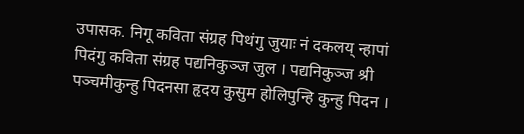उपासक. निगू कविता संग्रह पिथंगु जुयाः नं दकलय् न्हापां पिदंगु कविता संग्रह पद्यनिकुञ्ज जुल । पद्यनिकुञ्ज श्री पञ्चमीकुन्हु पिदनसा हृदय कुसुम होलिपुन्हि कुन्हु पिदन ।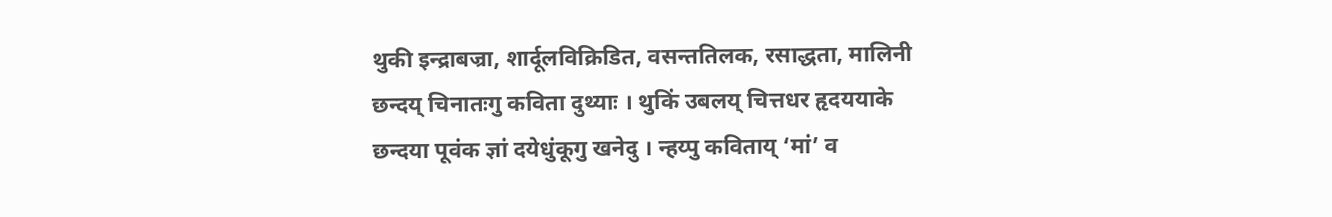थुकी इन्द्राबज्रा, शार्दूलविक्रिडित, वसन्ततिलक, रसाद्धता, मालिनी छन्दय् चिनातःगु कविता दुथ्याः । थुकिं उबलय् चित्तधर हृदययाके छन्दया पूवंक ज्ञां दयेधुंकूगु खनेदु । न्हय्पु कविताय् ‘मां’ व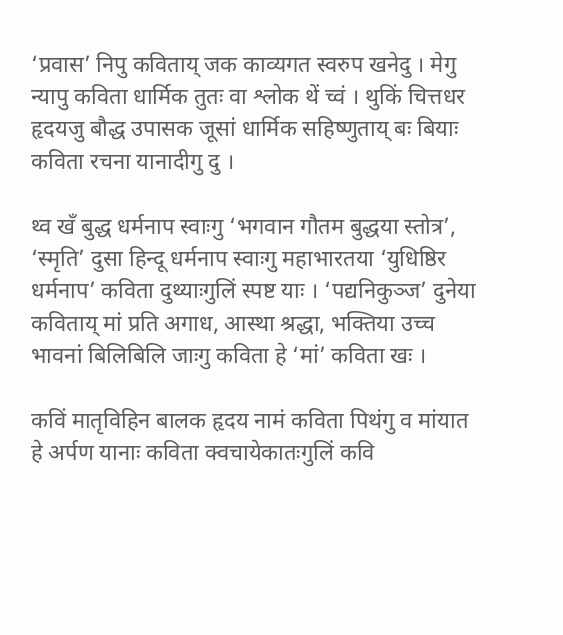‘प्रवास’ निपु कविताय् जक काव्यगत स्वरुप खनेदु । मेगु न्यापु कविता धार्मिक तुतः वा श्लोक थें च्वं । थुकिं चित्तधर हृदयजु बौद्ध उपासक जूसां धार्मिक सहिष्णुताय् बः बियाः कविता रचना यानादीगु दु ।

थ्व खँ बुद्ध धर्मनाप स्वाःगु ‘भगवान गौतम बुद्धया स्तोत्र’, ‘स्मृति’ दुसा हिन्दू धर्मनाप स्वाःगु महाभारतया ‘युधिष्ठिर धर्मनाप’ कविता दुथ्याःगुलिं स्पष्ट याः । ‘पद्यनिकुञ्ज’ दुनेया कविताय् मां प्रति अगाध, आस्था श्रद्धा, भक्तिया उच्च भावनां बिलिबिलि जाःगु कविता हे ‘मां’ कविता खः ।

कविं मातृविहिन बालक हृदय नामं कविता पिथंगु व मांयात हे अर्पण यानाः कविता क्वचायेकातःगुलिं कवि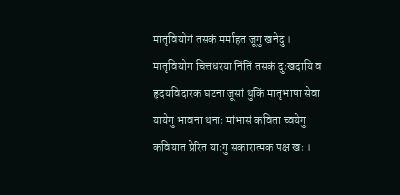मातृवियोगं तसकं मर्माहत जूगु खनेदु । मातृवियोग चित्तधरया निंतिं तसकं दुःखदायि व हृदयविदारक घटना जूसां थुकिं मातृभाषा सेवा यायेगु भावना थनाः मांभासं कविता च्वयेगु कवियात प्रेरित याःगु सकारात्मक पक्ष खः ।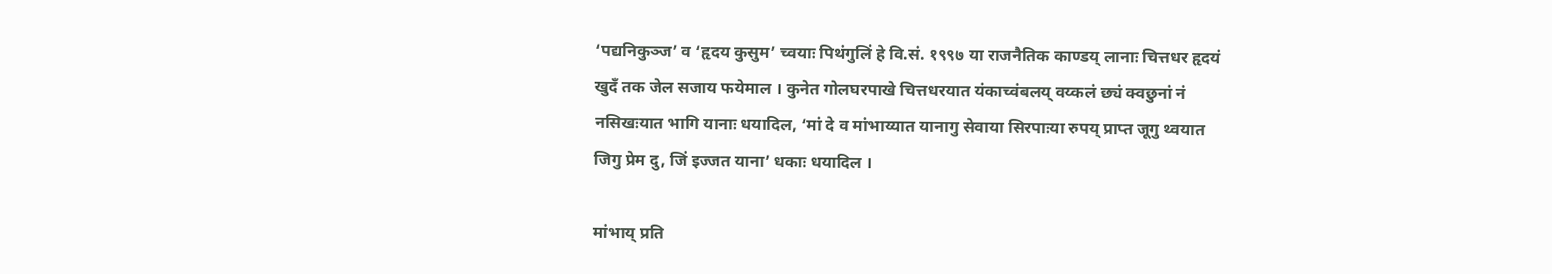‘पद्यनिकुञ्ज’ व ‘हृदय कुसुम’ च्वयाः पिथंगुलिं हे वि.सं. १९९७ या राजनैतिक काण्डय् लानाः चित्तधर हृदयं खुदँ तक जेल सजाय फयेमाल । कुनेत गोलघरपाखे चित्तधरयात यंकाच्वंबलय् वय्कलं छ्यं क्वछुनां नं नसिखःयात भागि यानाः धयादिल, ‘मां दे व मांभाय्यात यानागु सेवाया सिरपाःया रुपय् प्राप्त जूगु थ्वयात जिगु प्रेम दु, जिं इज्जत याना’ धकाः धयादिल ।

मांभाय् प्रति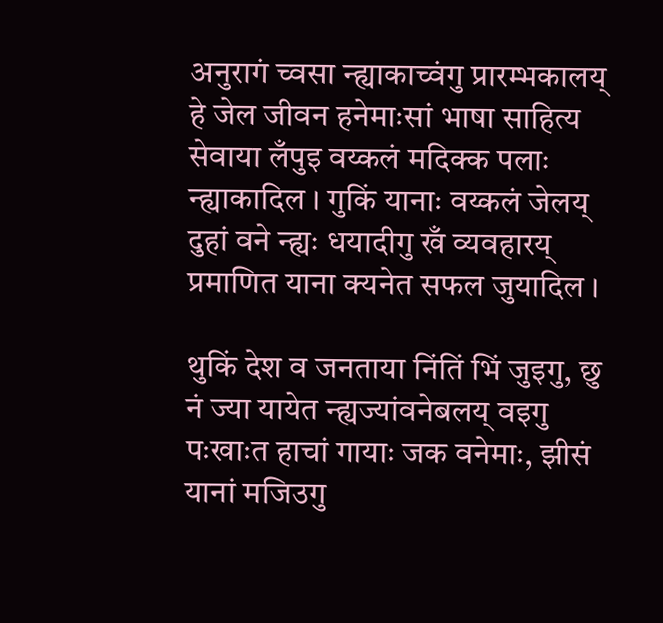अनुरागं च्वसा न्ह्याकाच्वंगु प्रारम्भकालय् हे जेल जीवन हनेमाःसां भाषा साहित्य सेवाया लँपुइ वय्कलं मदिक्क पलाः न्ह्याकादिल । गुकिं यानाः वय्कलं जेलय् दुहां वने न्ह्यः धयादीगु खँ व्यवहारय् प्रमाणित याना क्यनेत सफल जुयादिल ।

थुकिं देश व जनताया निंतिं भिं जुइगु, छु नं ज्या यायेत न्ह्यज्यांवनेबलय् वइगु पःखाःत हाचां गायाः जक वनेमाः, झीसं यानां मजिउगु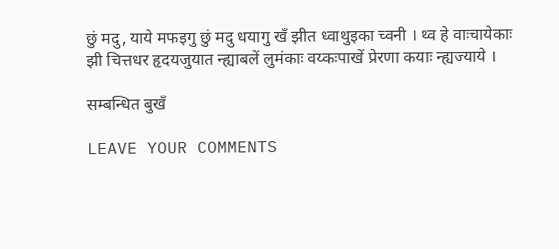छुं मदु, याये मफइगु छुं मदु धयागु खँ झीत ध्वाथुइका च्वनी । थ्व हे वाःचायेकाः झी चित्तधर हृदयजुयात न्ह्याबलें लुमंकाः वय्कःपाखें प्रेरणा कयाः न्ह्यज्याये ।

सम्बन्धित बुखँ

LEAVE YOUR COMMENTS